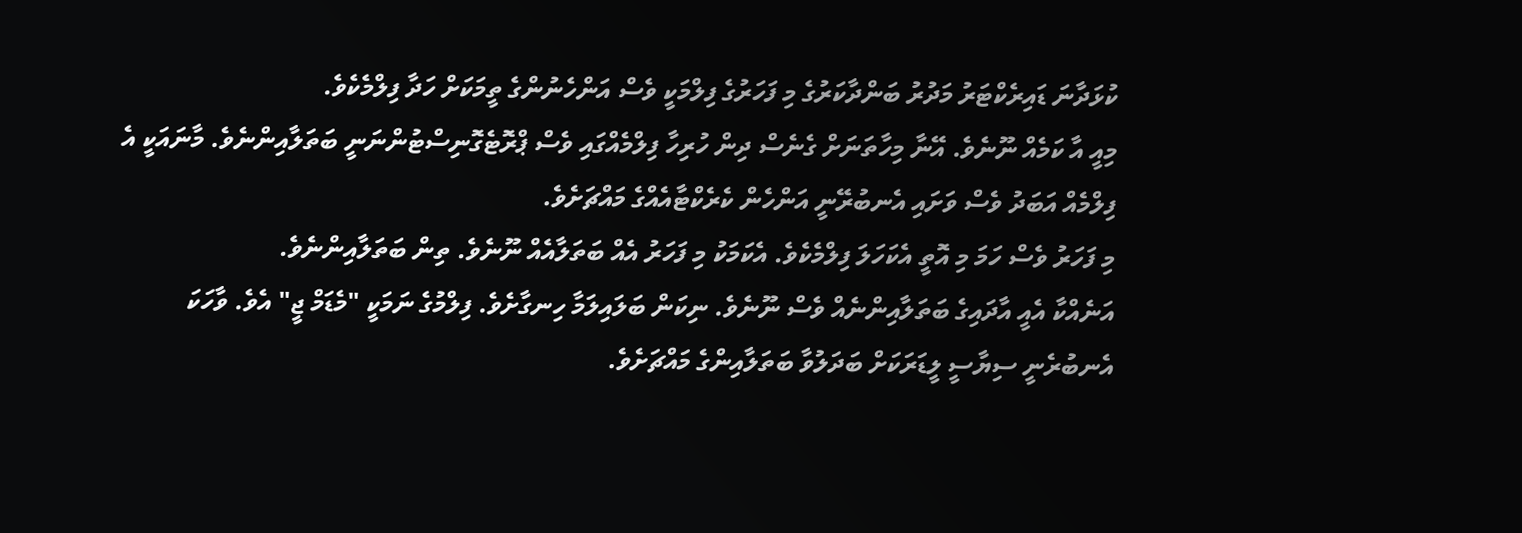ކުޅަދާނަ ޑައިރެކްޓަރު މަދުރު ބަންދާކަރުގެ މި ފަހަރުގެ ފިލްމަކީ ވެސް އަންހެނުންގެ ތީމަކަށް ހަދާ ފިލްމެކެވެ.
މިއީ އާ ކަމެއް ނޫނެވެ. އޭނާ މިހާތަނަށް ގެނެސް ދިން ހުރިހާ ފިލްމެއްގައި ވެސް ޕްރޮޓެގޮނިސްޓުންނަނީ ބަތަލާއިންނެވެ. މާނައަކީ އެ ފިލްމެއް އަބަދު ވެސް ވަށައި އެނބުރޭނީ އަންހެން ކެރެކްޓާއެއްގެ މައްޗަށެވެ.
މި ފަހަރު ވެސް ހަމަ މި އޮތީ އެކަހަލަ ފިލްމެކެވެ. އެކަމަކު މި ފަހަރު އެއް ބަތަލާއެއް ނޫނެވެ. ތިން ބަތަލާއިންނެވެ.
އަނެއްކާ އެއީ އާދައިގެ ބަތަލާއިންނެއް ވެސް ނޫނެވެ. ނިކަން ބަލައިލަމާ ހިނގާށެވެ. ފިލްމުގެ ނަމަކީ "މެޑަމް ޖީ" އެވެ. ވާހަކަ އެނބުރެނީ ސިޔާސީ ލީޑަރަކަށް ބަދަލުވާ ބަތަލާއިންގެ މައްޗަށެވެ.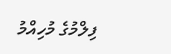ފިލްމުގެ މުހިއްމު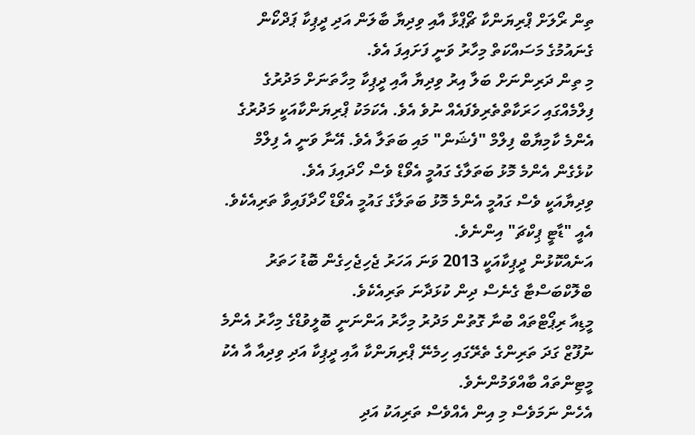ތިން ރޯލަށް ޕްރިޔަންކާ ޗޯޕްޅާ އާއި ވިދިޔާ ބާލަން އަދި ދީޕިކާ ޕަދްކޯން ގެނައުމުގެ މަސައްކަތް މިހާރު ވަނީ ފަށައިފަ އެވެ.
މި ތިން ދަރިންނަށް ބަލާ އިރު ވިދިޔާ އާއި ދީޕިކާ މިހާތަނަށް މަދުރުގެ ފިލްމެއްގައި ހަރަކާތްތެރިވެފައެއް ނުވެ އެވެ. އެކަމަކު ޕްރިޔަންކާއަކީ މަދުރުގެ އެންމެ ކާމިޔާބް ފިލްމް "ފެޝަން" މައި ބަތަލާ އެވެ. އޭނާ ވަނީ އެ ފިލްމް ކުޅެގެން އެންމެ މޮޅު ބަތަލާގެ ގައުމީ އެވޯޑް ވެސް ހޯދައިފަ އެވެ.
ވިދިޔާއަކީ ވެސް ގައުމީ އެންމެ މޮޅު ބަތަލާގެ ގައުމީ އެވޯޑް ހޯދާފައިވާ ތަރިއެކެވެ. އެއީ "ޑާޓީ ޕިކްޗަ" އިންނެވެ.
އަނެއްކޮޅުން ދީޕިކާއަކީ 2013 ވަނަ އަހަރު ޖެހިޖެހިގެން ބޮޑު ހަތަރު ބްލޮކްބަސްޓާ ގެނެސް ދިން ކުޅަދާނަ ތަރިއެކެވެ.
މީޑިއާ ރިޕޯޓްތައް ބުނާ ގޮތުން މަދުރު މިހާރު އަންނަނީ ބޮލީވުޑްގެ މިހާރު އެންމެ ނުފޫޒް ގަދަ ތަރިންގެ ތެރޭގައި ހިމެނޭ ޕްރިޔަންކާ އާއި ދީޕިކާ އަދި ވިދިއާ އާ އެކު މީޓިންތައް ބާއްވަމުންނެވެ.
އެހެން ނަމަވެސް މި އިން އެއްވެސް ތަރިއަކު އަދި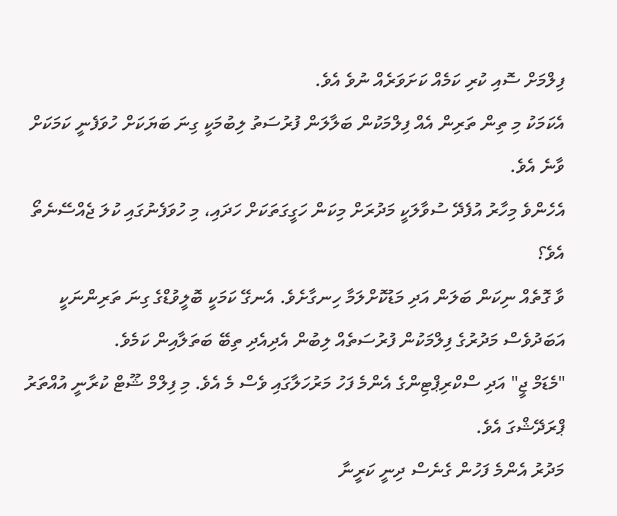ފިލްމަށް ސޮއި ކުރި ކަމެއް ކަށަވަރެއް ނުވެ އެވެ.
އެކަމަކު މި ތިން ތަރިން އެއް ފިލްމަކުން ބަލާލަން ފުރުސަތު ލިބުމަކީ ގިނަ ބަޔަކަށް ހުވަފެނީ ކަމަކަށް ވާނެ އެވެ.
އެހެންވެ މިހާރު އުފެދޭ ސުވާލަކީ މަދުރަށް މިކަން ހަގީގަތަކަށް ހަދައި، މި ހުވަފެނުގައި ކުލަ ޖެއްސޭނެތޯ އެވެ؟
ވާ ގޮތެއް ނިކަން ބަލަން އަދި މަޑުކޮށްލަމާ ހިނގާށެވެ. އެނގޭ ކަމަކީ ބޮލީވުޑްގެ ގިނަ ތަރިންނަކީ އަބަދުވެސް މަދުރުގެ ފިލްމަކުން ފުރުސަތެއް ލިބުން އެދިއެދި ތިބޭ ބަތަލާއިން ކަމެވެ.
"މެޑަމް ޖީ" އަދި ސްކްރިޕްޓިންގެ އެންމެ ފަހު މަރުހަލާގައި ވެސް މެ އެވެ. މި ފިލްމް ޝޫޓް ކުރާނީ އުއްތަރު ޕްރަދޭޝްގަ އެވެ.
މަދުރު އެންމެ ފަހުން ގެނެސް ދިނީ ކަރީނާ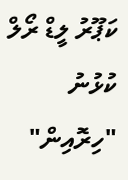ކަޕޫރު ލީޑް ރޯލް ކުޅުނު "ހިރޮއިން"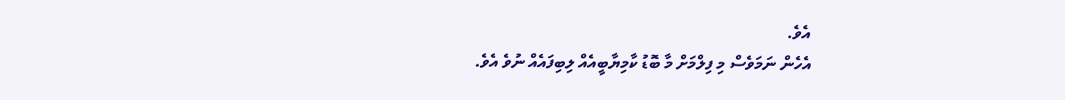އެވެ.
އެހެން ނަމަވެސް މި ފިލްމަށް މާ ބޮޑު ކާމިޔާބީއެއް ލިބިފައެއް ނުވެ އެވެ.